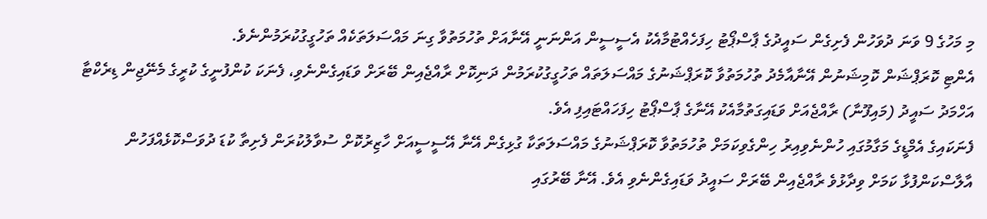މި މަހުގެ 9 ވަނަ ދުވަހުން ފެށިގެން ސައީދުގެ ޕާސްޕޯޓު ހިފަހެއްޓުމާއެކު އެސީސީން އަންނަނީ އޭނާއަށް ތުހުމަތުވާ ގިނަ މައްސަލަތަކެއް ތަހުގީގުކުރަމުންނެވެ.
އެންޓި ކޮރަޕްޝަން ކޮމިޝަނުން އޭނާއާމެދު ތުހުމަތުވާ ކޮރަޕްޝަނުގެ މައްސަލަތައް ތަހުގީގުކުރަމުން ދަނިކޮށް ރާއްޖެއިން ބޭރަށް ވަޑައިގެންނެވި، ފެނަކަ ކުންފުނީގެ ކުރީގެ މެނޭޖިން ޑިރެކްޓާ އަހްމަދު ސައީދު (މައިފޫނާ) ރާއްޖެއަށް ވަޑައިގަތުމާއެކު އޭނާގެ ޕާސްޕޯޓު ހިފަހައްޓައިފި އެވެ.
ފެނަކައިގެ އެމްޑީގެ މަގާމުގައި ހުންނެވިއިރު ހިންގެވިކަމަށް ތުހުމަތުވާ ކޮރަޕްޝަނުގެ މައްސަލަތަކާ ގުޅިގެން އޭނާ އޭސީސީއަށް ހާޒިރުކޮށް ސުވާލުކުރަން ފެށިތާ ކުޑަ ދުވަސްކޮޅެއްފަހުން އާލާސްކަންފުޅާ ކަމަށް ވިދާޅުވެ ރާއްޖެއިން ބޭރަށް ސައީދު ވަޑައިގެންނެވި އެވެ. އޭނާ ބޭރުގައި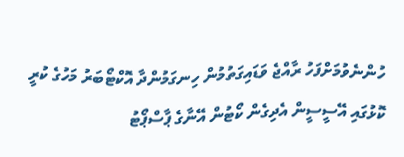ހުންނެވުމަށްފަހު ރާއްޖެ ވަޑައިގަތުމުން ހިނގަމުންދާ އޮކްޓޯބަރު މަހުގެ ކުރީ ކޮޅުގައި އޭސީސީން އެދިގެން ކޯޓުން އޭނާގެ ޕާސްޕޯޓު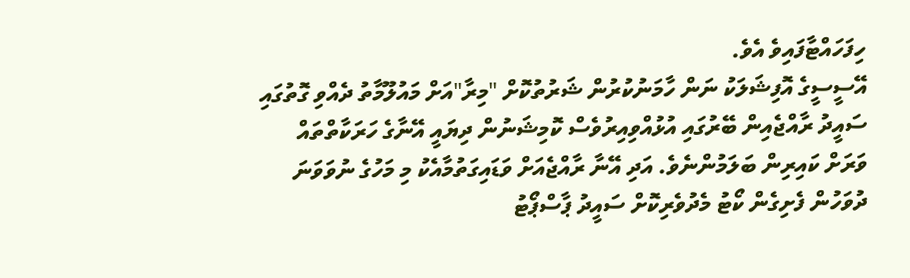ހިފަހައްޓާފައިވެ އެވެ.
އޭސީސީގެ އޮފިޝަލަކު ނަން ހާމަނުކުރުން ޝަރުތުކޮށް "މިރާ"އަށް މައުލޫމާތު ދެއްވި ގޮތުގައި ސައީދު ރާއްޖެއިން ބޭރުގައި އުޅުއްވިއިރުވެސް ކޮމިޝަނުން ދިޔައީ އޭނާގެ ހަރަކާތްތައް ވަރަށް ކައިރިން ބަލަމުންނެވެ. އަދި އޭނާ ރާއްޖެއަށް ވަޑައިގަތުމާއެކު މި މަހުގެ ނުވަވަނަ ދުވަހުން ފެށިގެން ކޯޓު މެދުވެރިކޮށް ސައީދު ޕާސްޕޯޓު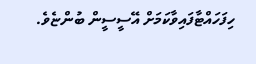ހިފަހައްޓާފައިވާކަމަށް އޭސީސީން ބުންޏެވެ.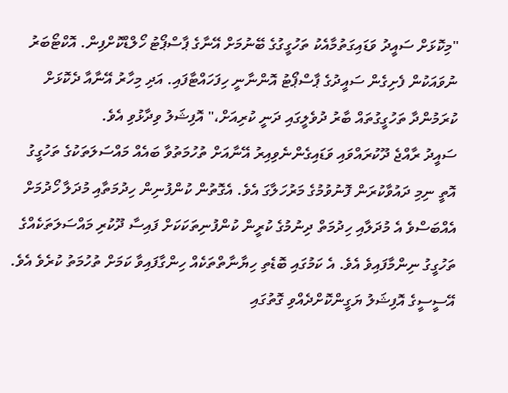"މިކޮޅަށް ސައީދު ވަޑައިގަތުމާއެކު ތަހުގީގުގެ ބޭނުމަށް އޭނާގެ ޕާސްޕޯޓު ހޯލްޑްކޮށްފިން. އޮކްޓޯބަރު ނުވައަކުން ފެށިގެން ސައީދުގެ ޕާސްޕޯޓު އޮންނާނީ ހިފަހައްޓާފައި. އަދި މިހާރު އޭނާއާ ދެކޮޅަށް ކުރަމުންދާ ތަހުގީގުތައް ބާރު ދުވެލީގައި ދަނީ ކުރިއަށް،" އޮފިޝަލު ވިދާޅުވި އެވެ.
ސައީދު ރާއްޖެ ދޫކުރައްވައި ވަޑައިގެންނެވިއިރު އޭނާއަށް ތުހުމަތުވާ ބައެއް މައްސަލަތަކުގެ ތަހުގީގު އޮތީ ނިމި ދައުވާކުރަން ފޮނުވުމުގެ މަރުހަލާގަ އެވެ. އެގޮތުން ކުންފުނިން ހިދުމަތާއި މުދަލާ ހޯދުމަށް އެއްބަސްވެ އެ މުދަލާއި ހިދުމަތް ދިނުމުގެ ކުރީން ކުންފުނިތަކަކަށް ފައިސާ ދޫކުރި މައްސަލަތަކެއްގެ ތަހުގީގު ނިންމާފައިވެ އެވެ. އެ ކަމުގައި ބޮޑެތި ހިޔާނާތްތަކެއް ހިންގާފައިވާ ކަމަށް ތުހުމަތު ކުރެވެ އެވެ.
އޭސީސީގެ އޮފިޝަލު ޔަގީންކޮށްދެއްވި ގޮތުގައި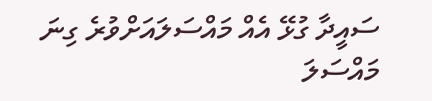ސައީދާ ގުޅޭ އެއް މައްސަލައަށްވުރެ ގިނަ މައްސަލަ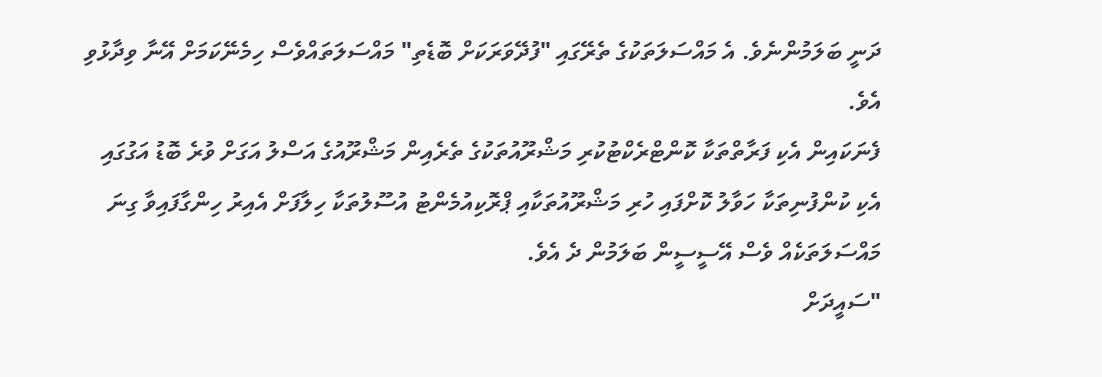ދަނީ ބަލަމުންނެވެ. އެ މައްސަލަތަކުގެ ތެރޭގައި "ފުދޭވަރަކަށް ބޮޑެތި" މައްސަލަތައްވެސް ހިމެނޭކަމަށް އޭނާ ވިދާޅުވި އެވެ.
ފެނަކައިން އެކި ފަރާތްތަކާ ކޮންޓްރެކްޓުކުރި މަޝްރޫއުތަކުގެ ތެރެއިން މަޝްރޫއުގެ އަސްލު އަގަށް ވުރެ ބޮޑު އަގުގައި އެކި ކުންފުނިތަކާ ހަވާލު ކޮށްފައި ހުރި މަޝްރޫއުތަކާއި ޕްރޮކިއުމެންޓު އުސޫލުތަކާ ހިލާފަށް އެއިރު ހިންގާފައިވާ ގިނަ މައްސަލަތަކެއް ވެސް އޭސީސީން ބަލަމުން ދެ އެވެ.
"ސައީދަށް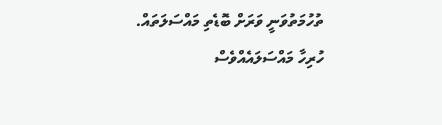ތުހުމަތުވަނީ ވަރަށް ބޮޑެތި މައްސަލަތައް. ހުރިހާ މައްސަލައެއްވެސް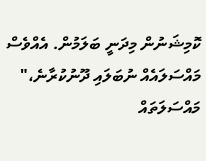ކޮމިޝަނުން މިދަނީ ބަލަމުން. އެއްވެސް މައްސަލައެއް ނުބަލައި ދޫނުކުރާނެ،" މައްސަލަތައް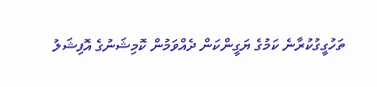ތަހުގީގުކުރާނެ ކަމުގެ ޔަގީންކަން ދެއްވަމުން ކޮމިޝަނުގެ އޮފިޝަލު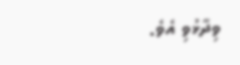ވިދާޅުވި އެވެ.